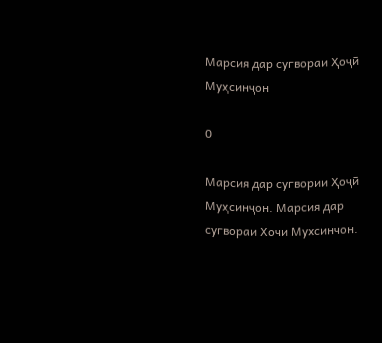Марсия дар сугвораи Ҳоҷӣ Муҳсинҷон

0

Марсия дар сугвории Ҳоҷӣ Муҳсинҷон. Марсия дар сугвораи Хочи Мухсинчон.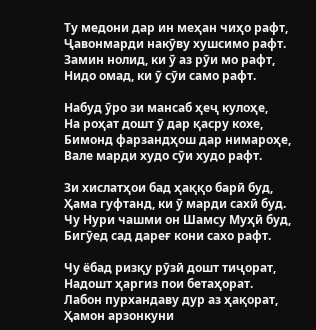Ту медони дар ин меҳан чиҳо рафт,
Ҷавонмарди накӯву хушсимо рафт.
Замин нолид, ки ӯ аз рӯи мо рафт,
Нидо омад, ки ӯ сӯи само рафт.

Набуд ӯро зи мансаб ҳеҷ кулоҳе,
На роҳат дошт ӯ дар қасру кохе,
Бимонд фарзандҳош дар нимароҳе,
Вале марди худо сӯи худо рафт.

Зи хислатҳои бад ҳаққо барӣ буд,
Ҳама гуфтанд, ки ӯ марди сахӣ буд.
Чу Нури чашми он Шамсу Муҳӣ буд,
Бигӯед сад дареғ кони сахо рафт.

Чу ёбад ризқу рӯзӣ дошт тиҷорат,
Надошт ҳаргиз пои бетаҳорат.
Лабон пурхандаву дур аз ҳақорат,
Ҳамон арзонкуни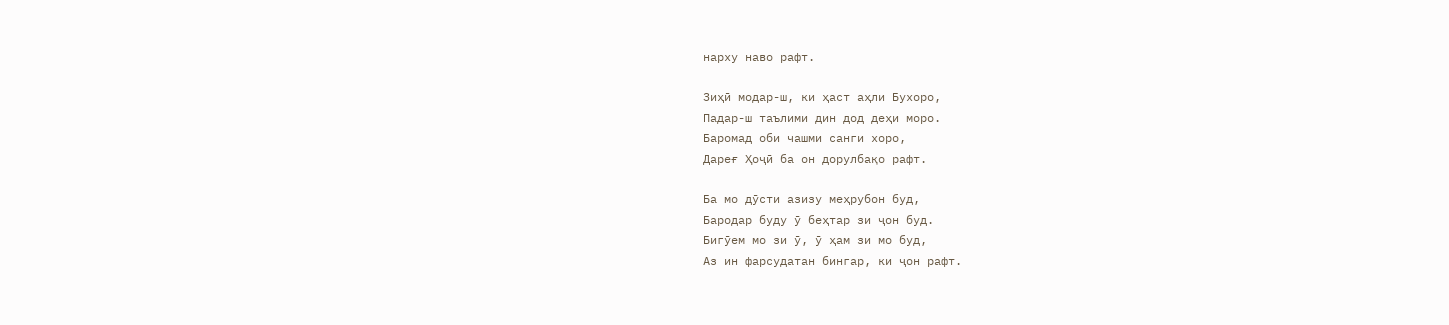нарху наво рафт.

Зиҳӣ модар-ш, ки ҳаст аҳли Бухоро,
Падар-ш таълими дин дод деҳи моро.
Баромад оби чашми санги хоро,
Дареғ Ҳоҷӣ ба он дорулбақо рафт.

Ба мо дӯсти азизу меҳрубон буд,
Бародар буду ӯ беҳтар зи ҷон буд.
Бигӯем мо зи ӯ, ӯ ҳам зи мо буд,
Аз ин фарсудатан бингар, ки ҷон рафт.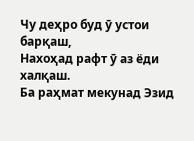Чу деҳро буд ӯ устои барқаш,
Нахоҳад рафт ӯ аз ёди халқаш.
Ба раҳмат мекунад Эзид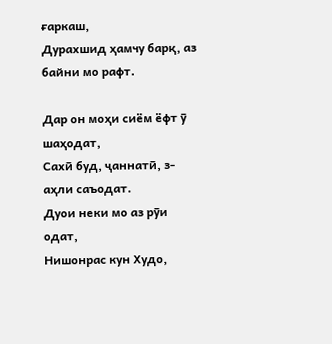ғаркаш,
Дурахшид ҳамчу барқ, аз байни мо рафт.

Дар он моҳи сиём ёфт ӯ шаҳодат,
Сахӣ буд, ҷаннатӣ, з-аҳли саъодат.
Дуои неки мо аз рӯи одат,
Нишонрас кун Худо,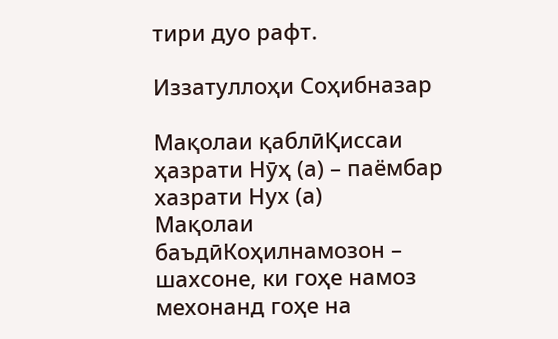тири дуо рафт.

Иззатуллоҳи Соҳибназар

Мақолаи қаблӣҚиссаи ҳазрати Нӯҳ (а) – паёмбар хазрати Нух (а)
Мақолаи баъдӣКоҳилнамозон – шахсоне, ки гоҳе намоз мехонанд гоҳе на